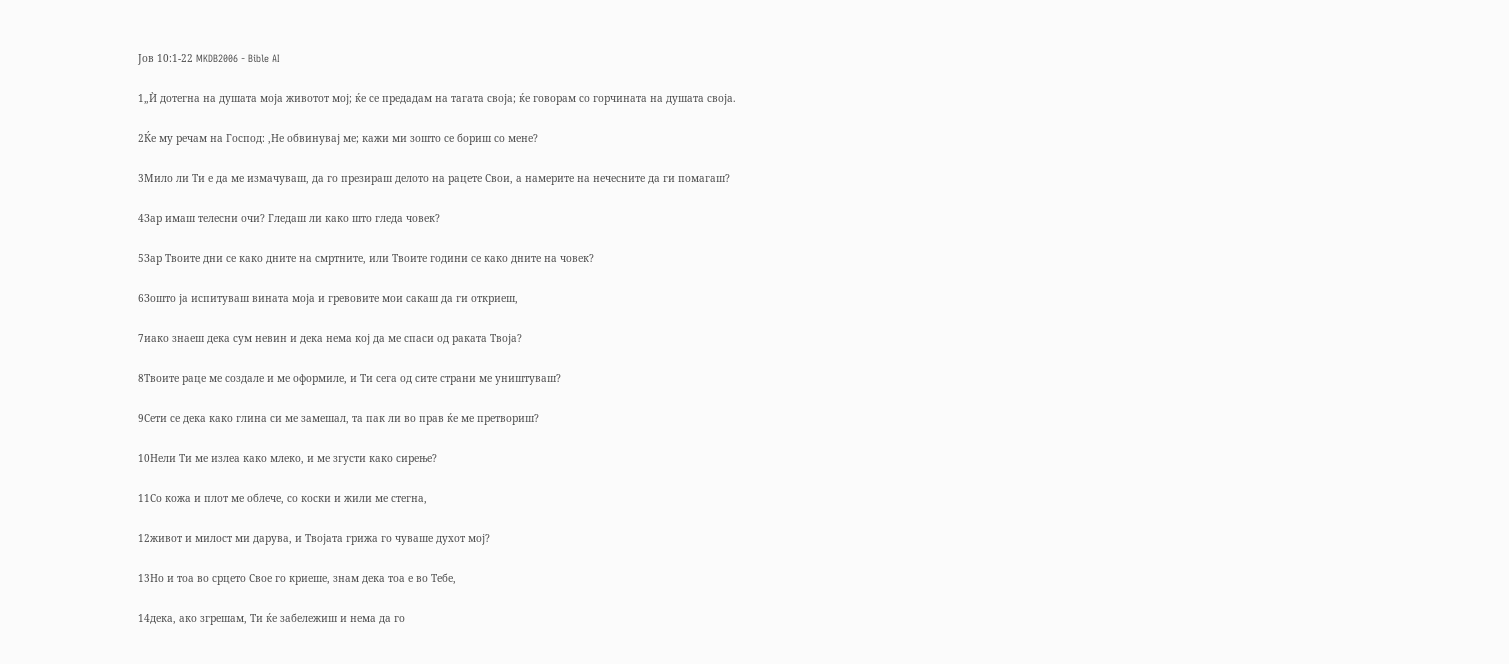Јов 10:1-22 MKDB2006 - Bible AI

1„Ѝ дотегна на душата моја животот мој; ќе се предадам на тагата своја; ќе говорам со горчината на душата своја.

2Ќе му речам на Господ: ‚Не обвинувај ме; кажи ми зошто се бориш со мене?

3Мило ли Ти е да ме измачуваш, да го презираш делото на рацете Свои, а намерите на нечесните да ги помагаш?

4Зар имаш телесни очи? Гледаш ли како што гледа човек?

5Зар Твоите дни се како дните на смртните, или Твоите години се како дните на човек?

6Зошто ја испитуваш вината моја и гревовите мои сакаш да ги откриеш,

7иако знаеш дека сум невин и дека нема кој да ме спаси од раката Твоја?

8Твоите раце ме создале и ме оформиле, и Ти сега од сите страни ме уништуваш?

9Сети се дека како глина си ме замешал, та пак ли во прав ќе ме претвориш?

10Нели Ти ме излеа како млеко, и ме згусти како сирење?

11Со кожа и плот ме облече, со коски и жили ме стегна,

12живот и милост ми дарува, и Твојата грижа го чуваше духот мој?

13Но и тоа во срцето Свое го криеше, знам дека тоа е во Тебе,

14дека, ако згрешам, Ти ќе забележиш и нема да го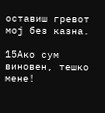оставиш гревот мој без казна.

15Ако сум виновен, тешко мене!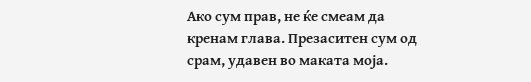Ако сум прав, не ќе смеам да кренам глава. Презаситен сум од срам, удавен во маката моја.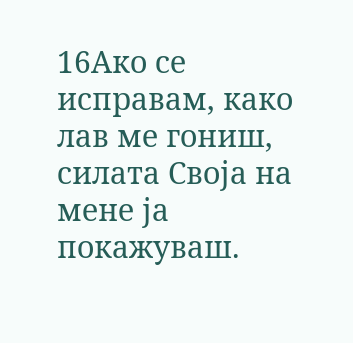16Ако се исправам, како лав ме гониш, силата Своја на мене ја покажуваш.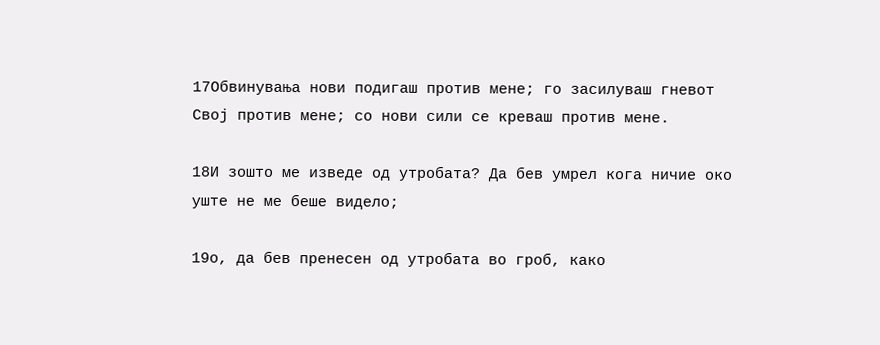17Обвинувања нови подигаш против мене; го засилуваш гневот Свој против мене; со нови сили се креваш против мене.

18И зошто ме изведе од утробата? Да бев умрел кога ничие око уште не ме беше видело;

19о, да бев пренесен од утробата во гроб, како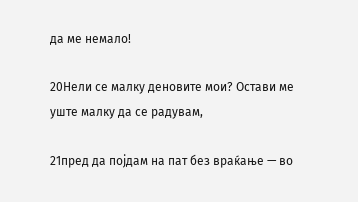да ме немало!

20Нели се малку деновите мои? Остави ме уште малку да се радувам,

21пред да појдам на пат без враќање — во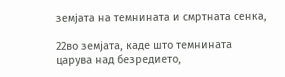земјата на темнината и смртната сенка,

22во земјата, каде што темнината царува над безредието,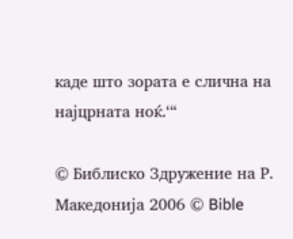каде што зората е слична на најцрната ноќ.‘“

© Библиско Здружение на Р. Македонија 2006 © Bible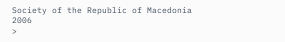Society of the Republic of Macedonia 2006
>